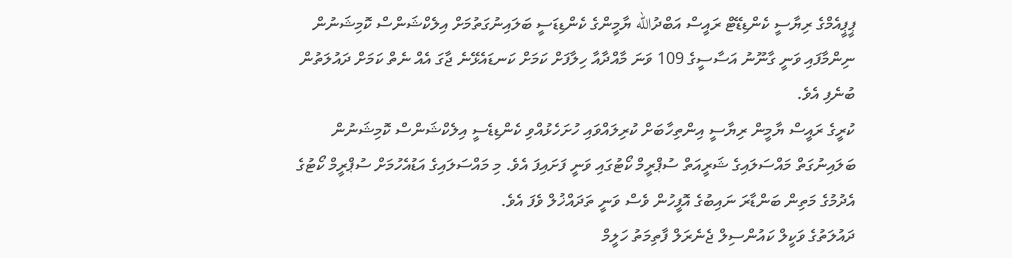ޕީޕީއެމްގެ ރިޔާސީ ކެންޑިޑޭޓް ރައީސް އަބްދުالله ޔާމީންގެ ކެންޑިޑަސީ ބަލައިނުގަތުމަށް އިލެކްޝަންސް ކޮމިޝަނުން ނިންމާފައި ވަނީ ގާނޫނު އަސާސީގެ 109 ވަނަ މާއްދާއާ ހިލާފަށް ކަމަށް ކަނޑައެޅޭނެ ޖާގަ އެއް ނެތް ކަމަށް ދައުލަތުން ބުނެފި އެވެ.
ކުރީގެ ރައީސް ޔާމީން ރިޔާސީ އިންތިހާބަށް ކުރިލައްވައި ހުށަހެޅުއްވި ކެންޑިޑެސީ އިލެކްޝަންސް ކޮމިޝަނުން ބަލައިނުގަތް މައްސަލައިގެ ޝަރީއަތް ސުޕްރީމް ކޯޓުގައި ވަނީ ފަށައިފަ އެވެ. މި މައްސަލައިގެ އަޑުއެހުމަށް ސުޕްރީމް ކޯޓުގެ އެދުމުގެ މަތިން ބަންޑާރަ ނައިބުގެ އޮފީހުން ވެސް ވަނީ ތަދައްޚުލް ވެފަ އެވެ.
ދައުލަތުގެ ވަކީލް ކައުންސިލް ޖެނެރަލް ފާތިމަތު ހަލީމް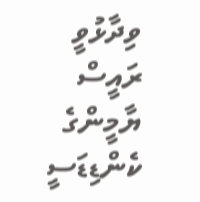ވިދާޅުވީ ރައީސް ޔާމީންގެ ކެންޑިޑަސީ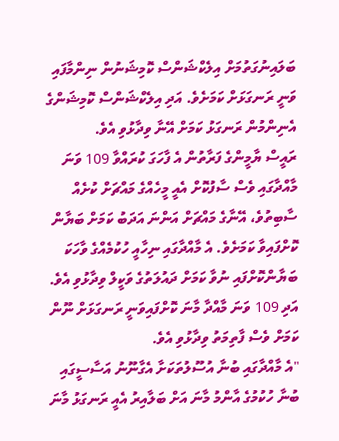ބަލައިނުގަތުމަށް އިލެކްޝަންސް ކޮމިޝަނުން ނިންމާފައި ވަނީ ރަނގަޅަށް ކަމަށެވެ. އަދި އިލެކްޝަންސް ކޮމިޝަންގެ އެނިންމުން ރަނގަޅު ކަމަށް އޭނާ ވިދާޅުވި އެވެ.
ރައީސް ޔާމީންގެ ފަރާތުން އެ ފާހަގަ ކުރައްވާ 109 ވަނަ މާއްދާގައި ވެސް ސާފުކޮށް އެއީ މީހެއްގެ މައްޗަށް ކުށެއް ސާބިތުވެ، އޭނާގެ މައްޗަށް އަންނަ އަދަބު ކަމަށް ބަޔާން ކޮށްފައިވާ ކަމަށެވެ. އެ މާއްދާގައި ނިހާއީ ހުކުމެއްގެ ވާހަކަ ބަޔާންކޮށްފައި ނުވާ ކަމަށް ދައުލަތުގެ ވަކީލް ވިދާޅުވި އެވެ. އަދި 109 ވަނަ މާއްދާ މާނަ ކޮށްފައިވަނީ ރަނގަޅަށް ނޫން ކަމަށް ވެސް ފާތިމަތު ވިދާޅުވި އެވެ.
"އެ މާއްދާގައި ބުނާ އުސޫލުތަކަށާ އެގާނޫނު އަސާސީގައި ބުނާ ހުކުމުގެ އާންމު މާނަ އަށް ބަލާއިރު އެއީ ރަނގަޅު މާނަ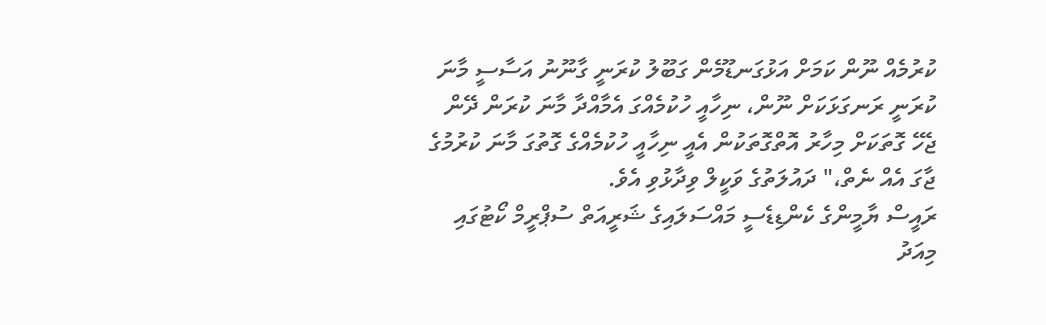ކުރުމެއް ނޫން ކަމަށް އަޅުގަނޑޫމެން ގަބޫލު ކުރަނީ ގާނޫނު އަސާސީ މާނަ ކުރަނީ ރަނގަޅަކަށް ނޫން، ނިހާއީ ހުކުމެއްގަ އެމާއްދާ މާނަ ކުރަން ދޭން ޖެހޭ ގޮތަކަށް މިހާރު އޮތްގޮތަކުން އެއީ ނިހާއީ ހުކުމެއްގެ ގޮތުގަ މާނަ ކުރުމުގެ ޖާގަ އެއް ނެތް،" ދައުލަތުގެ ވަކީލް ވިދާޅުވި އެވެ.
ރައީސް ޔާމީންގެ ކެންޑިޑެސީ މައްސަލައިގެ ޝަރީއަތް ސުޕްރީމް ކޯޓުގައި މިއަދު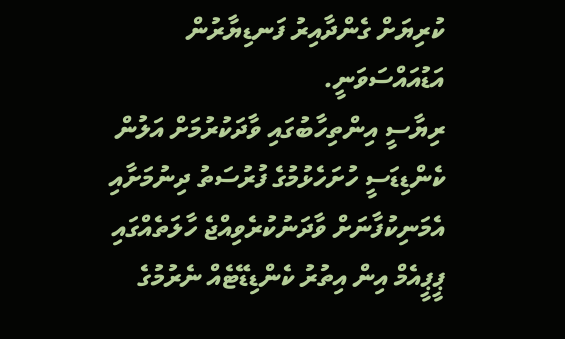ކުރިޔަށް ގެންދާއިރު ފަނޑިޔާރުން އަޑުއައްސަވަނީ.
ރިޔާސީ އިންތިހާބުގައި ވާދަކުރުމަށް އަލުން ކެންޑިޑަސީ ހުށަހެޅުމުގެ ފުރުސަތު ދިނުމަށާއި އެމަނިކުފާނަށް ވާދަނުކުރެވިއްޖެ ހާލަތެއްގައި ޕީޕީއެމް އިން އިތުރު ކެންޑިޑޭޓެއް ނެރުމުގެ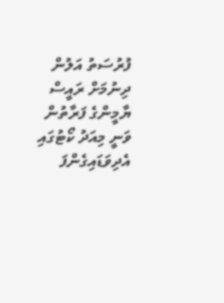ފުރުސަތު އަލުން ދިނުމަށް ރައީސް ޔާމީންގެ ފަރާތުން ވަނީ މިއަދު ކޯޓުގައި އެދިވަޑައިގެންފަ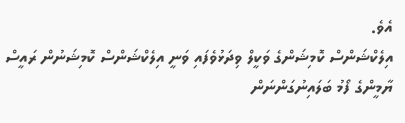އެވެ.
އިލެކްޝަންސް ކޮމިޝަންގެ ވަކީލް ވިދަޅުވެފައި ވަނީ އިލެކްޝަންސް ކޮމިޝަނުން ރައީސް ޔާމީންގެ ފޯމު ބަލައިނުގަންނަން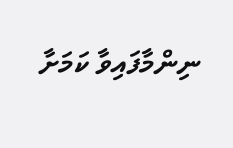ނިންމާފައިވާ ކަމަށާ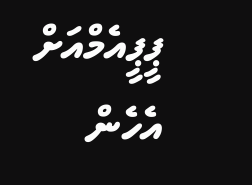ޕީޕީއެމްއަށް އެހެން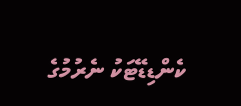ކެންޑިޑޭޓަކު ނެރުމުގެ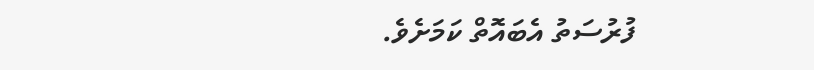ފުރުސަތު އެބައޮތް ކަމަށެވެ.